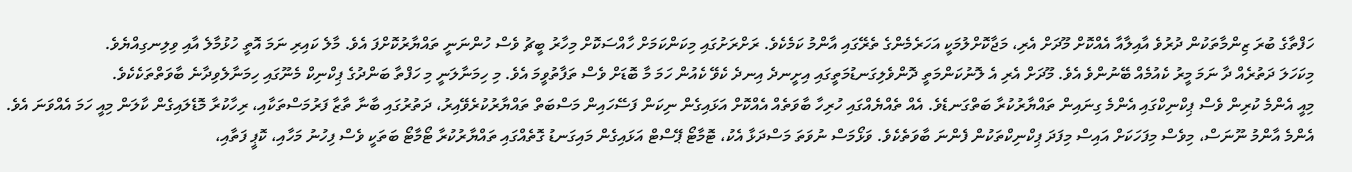ހަފްތާގެ ބުރަ ޒިންމާތަކުން ދުރުވެ އާއިލާއާ އެއްކޮށް މޫދަށް އެރި، މަޖާކޮށްލުމަކީ އަހަރެމެންގެ ތެރޭގައި އާންމު ކަމެކެވެ. ރަށްރަށުގައި މިކަންކަމަށް ހާއްސަކޮށް މިހާރު ބީޗު ވެސް ހުންނަނީ ތައްޔާރުކޮށްފަ އެވެ. މާލެ ކައިރި ނަމަ އޮތީ ހުޅުމާލެ އާއި ވިލިނގިއްޔެވެ.
މިކަހަލަ ދަތުރެއް ދާ ނަމަ މީރު ކެއުމެއް ބޭނުންވެ އެވެ. މޫދަށް އެރި އެ ލޮނުކަންމަތީ ދޮންވެލިގަނޑުމަތީގައި އިށީނދެ އިނދެ ކެވޭ ކެއުން ހަމަ މާ ބޮޑަށް ވެސް ތަފާތުވީމަ އެވެ. މި ހިމަނާލަނީ މި ހަފްތާ ބަންދުގެ ޕިކްނިކް މެނޫގައި ހިމަނާލެވިދާނެ ބާވަތްތަކެކެވެ.
މިއީ އެންމެ ކުރިން ވެސް ޕިކްނިކްގައި އެންމެ ގިނައިން ތައްޔާރުކުރާ ބަތްގަނޑެވެ. އެއް ތެއްޔެއްގައި ހުރިހާ ބާވަތެއް އެއްކޮށް އަޅައިގެން ނިކަން ފަސޭހައިން މަސްބަތް ތައްޔާރުކުރެވޭއިރު، ދަތުރުގައި ބާނާ ތާޒާ ފަރުމަސްތަކާއި، ރިހާކުރާ މޮޑެލައިގެން ކާލަން މިއީ ހަމަ އެއްވަނަ އެވެ.
އެންމެ އާންމު ނޫނަސް، މިވެސް މިފަހަކަށް އައިސް މިފަދަ ޕިކްނިކްތަކުން ފެންނަ ބާވަތެކެވެ. ވަޅޯމަސް ނުވަތަ މަސްދަޅާ އެކު، ޓޮމާޓޯ ޕޭސްޓް އަޅައިގެން މައިގަނޑު ގޮތެއްގައި ތައްޔާރުކުރާ ޓޯމާޓޯ ބަތަކީ ވެސް ފިހުނު މަހާއި، ކޮޕީ ފަތާއި،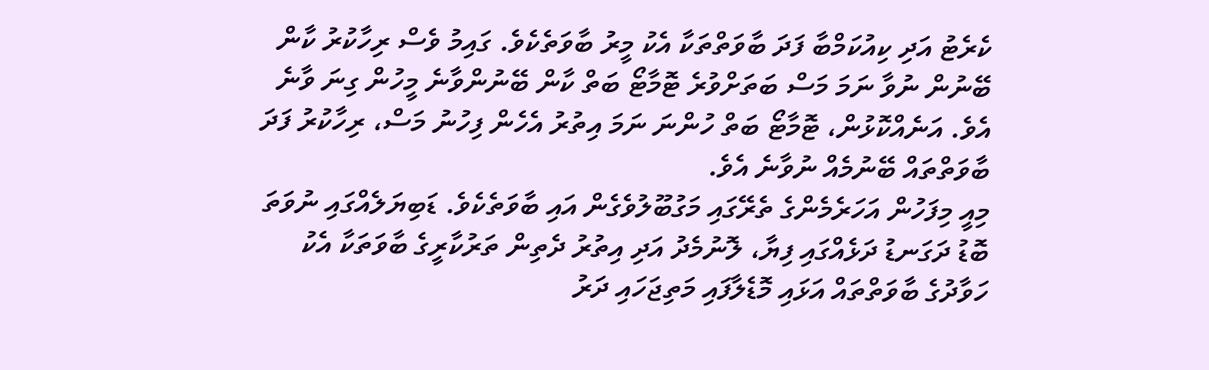ކެރެޓު އަދި ކިއުކަމްބާ ފަދަ ބާވަތްތަކާ އެކު މީރު ބާވަތެކެވެ. ގައިމު ވެސް ރިހާކުރު ކާން ބޭނުން ނުވާ ނަމަ މަސް ބަތަށްވުރެ ޓޮމާޓޯ ބަތް ކާން ބޭނުންވާނެ މީހުން ގިނަ ވާނެ އެވެ. އަނެއްކޮޅުން، ޓޮމާޓޯ ބަތް ހުންނަ ނަމަ އިތުރު އެހެން ފިހުނު މަސް، ރިހާކުރު ފަދަ ބާވަތްތައް ބޭނުމެއް ނުވާނެ އެވެ.
މިއީ މިފަހުން އަހަރެމެންގެ ތެރޭގައި މަގުބޫލުވެގެން އައި ބާވަތެކެވެ. ޑަބިޔަލެއްގައި ނުވަތަ ބޮޑު ދަގަނޑު ދަޅެއްގައި ފިޔާ، ލޮނުމެދު އަދި އިތުރު ދެތިން ތަރުކާރީގެ ބާވަތަކާ އެކު ހަވާދުގެ ބާވަތްތައް އަޅައި މޮޑެލާފައި މަތިޖަހައި ދަރު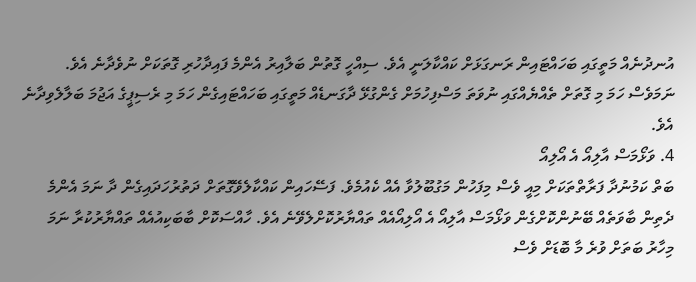އުނދުނެއް މަތީގައި ބަހައްޓައިން ރަނގަޅަށް ކައްކާލަނީ އެވެ. ސިއްހީ ގޮތުން ބަލާއިރު އެންމެ ފައިދާހުރި ގޮތަކަށް ނުވެދާނެ އެވެ. ނަމަވެސް ހަމަ މި ގޮތަށް ތެއްޔެއްގައި ނުވަތަ މަސްފިހުމަށް ގެންގުޅޭ ދާގަނޑެއް މަތީގައި ބަހައްޓައިގެން ހަމަ މި ރެސިޕީގެ އަޖުމަ ބަލާލެވިދާނެ އެވެ.
4. ވަޅޯމަސް އާލިއޯ އެ އޯލިއޯ
ބަތް ކަމުނުދާ ފަރާތްތަކަށް މިއީ ވެސް މިފަހުން މަގުބޫލުވާ އެއް ކެއުމެވެ. ފަސޭހައިން ކައްކާލެވޭގޮތަށް ދަތުރުހަދައިގެން ދާ ނަމަ އެންމެ ދެތިން ބާވަތެއް ބޭނުންކޮށްގެން ވަޅޯމަސް އާލިއޯ އެ އޯލިއޯއެއް ތައްޔާރުކޮށްލެވޭނެ އެވެ. ހާއްސަކޮށް ބާބަކިއުއެއް ތައްޔާރުކުރާ ނަމަ މިހާރު ބަތަށް ވުރެ މާ ބޮޑަށް ވެސް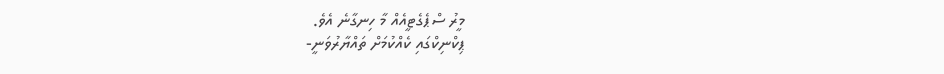މީރު ސްޕެގެޓީއެއް މާ ހިނގާނެ އެވެ.
ޕިކްނިކްގައި ކެއްކުމަށް ތައްޔާރުވަނީ-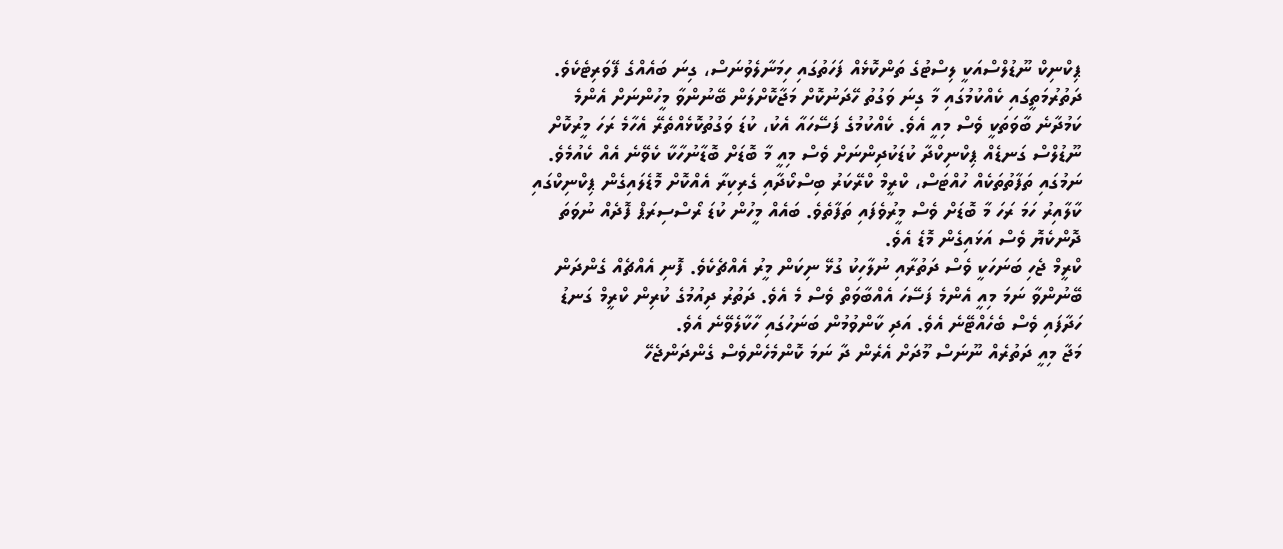ޕިކްނިކް ނޫޑުލްސްއަކީ ލިސްޓުގެ ތަންކޮޅެއް ފަހަތުގައި ހިމަނާލެވުނަސް، ގިނަ ބައެއްގެ ފޭވަރިޓެކެވެ. ދަތުރުމަތީގައި ކެއްކުމުގައި މާ ގިނަ ވަގުތު ހޭދަނުކޮށް މަޖާކޮށްލަން ބޭނުންވާ މީހުންނަށް އެންމެ ކަމުދާނެ ބާވަތަކީ ވެސް މިއީ އެވެ. ކެއްކުމުގެ ފަސޭހައާ އެކު، ކުޑަ ވަގުތުކޮޅެއްތެރޭ އެހާމެ ރަހަ މީރުކޮށް ނޫޑުލްސް ގަނޑެއް ޕިކްނިކްދާ ކުޑަކުދިންނަށް ވެސް މިއީ މާ ބޮޑަށް ބޮޑާނުހާކާ ކެވޭނެ އެއް ކެއުމެވެ.
ނަމުގައި ތަފާތުތަކެއް ހުއްޓަސް، ކްރީމް ކްރޭކަރު ބިސްކޯދާއި ގެރިކިރާ އެއްކޮށް މޮޑެލައިގެން ޕިކްނިކްގައި ކާލާއިރު ހަމަ ރަހަ މާ ބޮޑަށް ވެސް މީރުވެފައި ތަފާތެވެ. ބައެއް މީހުން ކުޑަ ރޯސްސިރަޕް ފޮދެއް ނުވަތަ ދޮންކެޔޮ ވެސް އަޅައިގެން މޮޑެ އެވެ.
ކްރީމް ޖެހި ބަނަހަކީ ވެސް ދަތުރާއި ނުލާހިކު ގުޅޭ ނިކަން މީރު އެއްޗެކެވެ. ފޮނި އެއްޗެއް ގެންދަން ބޭނުންވާ ނަމަ މިއީ އެންމެ ފަސޭހަ އެއްބާވަތް ވެސް މެ އެވެ. ދަތުރު ދިއުމުގެ ކުރިން ކްރީމް ގަނޑު ހަދާފައި ވެސް ބެހެއްޓޭނެ އެވެ. އަދި ކާންވުމުން ބަނަހުގައި ހާކާލެވޭނެ އެވެ.
މަޖާ މިއީ ދަތުރެއް ނޫނަސް މޫދަށް އެރެން ދާ ނަމަ ކޮންމެހެންވެސް ގެންދަންޖެހޭ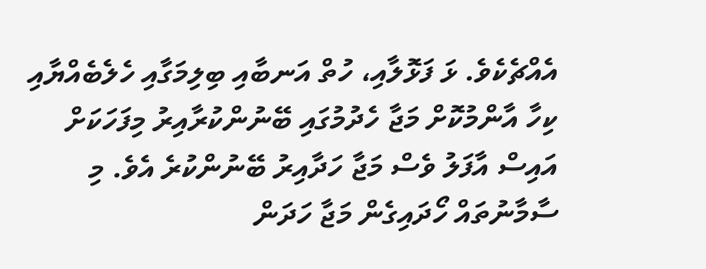އެއްޗެކެވެ. ޅަ ފަޅޮލާއި، ހުތް އަނބާއި ބިލިމަގާއި ހެލެބެއްޔާއި ކިހާ އާންމުކޮށް މަޖާ ހެދުމުގައި ބޭނުންކުރާއިރު މިފަހަކަށް އައިސް އާފަލު ވެސް މަޖާ ހަދާއިރު ބޭނުންކުރެ އެވެ. މި ސާމާނުތައް ހޯދައިގެން މަޖާ ހަދަން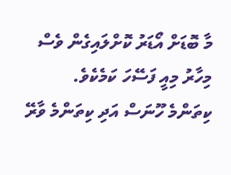މާ ބޮޑަށް އޯޑަރު ކޮށްލައިގެން ވެސް މިހާރު މިއީ ފަސޭހަ ކަމެކެވެ.
ކިތަންމެ ހޫނަސް އަދި ކިތަންމެ ވާރޭ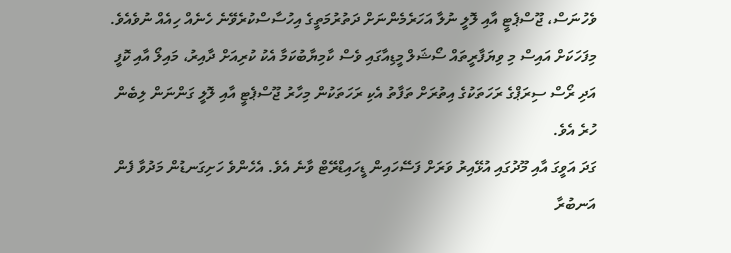ވެހުނަސް، ޖޫސްޕެޓީ އާއި ލޮލީ ނުލާ އަހަރެމެންނަށް ދަތުރުމަތީގެ އިހުސާސްކުރެވޭނެ ހެނެއް ހިއެއް ނުވެއެވެ. މިފަހަކަށް އައިސް މި ވިޔަފާރީތައް ސޯޝަލް މީޑިއާގައި ވެސް ކާމިޔާބުކަމާ އެކު ކުރިއަށް ދާއިރު، މައިލޯ އާއި ކޮފީ އަދި ރޯސް ސިރަޕްގެ ރަހަތަކުގެ އިތުރަށް ތަފާތު އެކި ރަހަތަކުން މިހާރު ޖޫސްޕެޓީ އާއި ލޮލީ ގަންނަން ލިބެން ހުރެ އެވެ.
ގަދަ އަވީގަ އާއި މޫދުގައި އުޅޭއިރު ވަރަށް ފަސޭހައިން ޑީހައިޑްރޭޓް ވާނެ އެވެ. އެހެންވެ ހަށިގަނޑުން މަދުވާ ފެން އަނބުރާ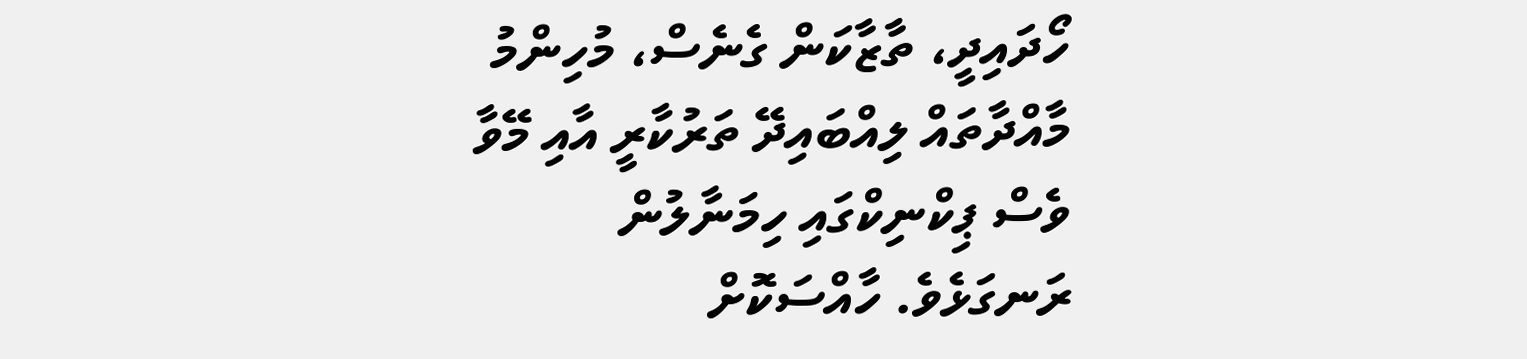ހޯދައިދީ، ތާޒާކަން ގެނެސް، މުހިންމު މާއްދާތައް ލިއްބައިދޭ ތަރުކާރީ އާއި މޭވާ ވެސް ޕިކްނިކްގައި ހިމަނާލުން ރަނގަޅެވެ. ހާއްސަކޮށް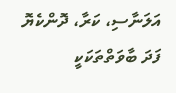އަލަނާސި، ކަރާ، ދޮންކެޔޮ ފަދަ ބާވަތްތަކަކީ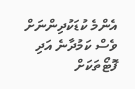އެންމެ ކުޑަކުދިންނަށް ވެސް ކަމުދާނެ އަދި ފޮޓޯތަކަށް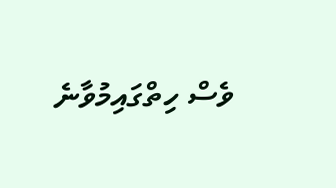ވެސް ހިތްގައިމުވާނެ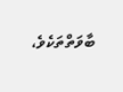ބާވަތްތަކެވެ،